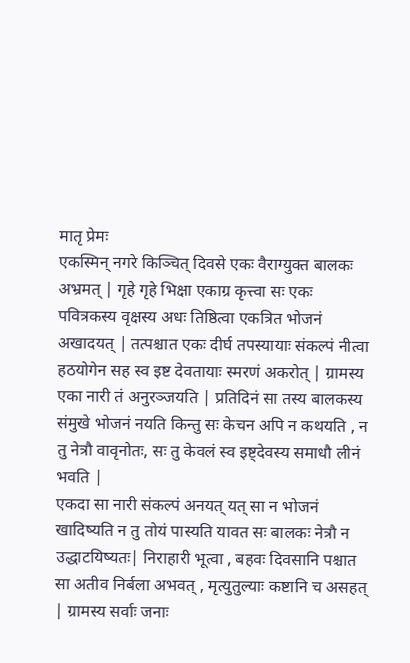मातृ प्रेमः
एकस्मिन् नगरे किञ्चित् दिवसे एकः वैराग्युक्त बालकः अभ्रमत् | गृहे गृहे भिक्षा एकाग्र कृत्त्वा सः एकः पवित्रकस्य वृक्षस्य अधः तिष्ठित्वा एकत्रित भोजनं अखादयत् | तत्पश्चात एकः दीर्घ तपस्यायाः संकल्पं नीत्वा हठयोगेन सह स्व इष्ट देवतायाः स्मरणं अकरोत् | ग्रामस्य एका नारी तं अनुरञ्जयति | प्रतिदिनं सा तस्य बालकस्य संमुखे भोजनं नयति किन्तु सः केचन अपि न कथयति , न तु नेत्रौ वावृनोतः, सः तु केवलं स्व इष्ट्देवस्य समाधौ लीनं भवति |
एकदा सा नारी संकल्पं अनयत् यत् सा न भोजनं खादिष्यति न तु तोयं पास्यति यावत सः बालकः नेत्रौ न उद्धाटयिष्यतः| निराहारी भूत्वा , बहवः दिवसानि पश्चात सा अतीव निर्बला अभवत् , मृत्युतुल्याः कष्टानि च असहत् | ग्रामस्य सर्वाः जनाः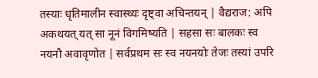तस्याः धृतिमालीन स्वास्थ्यः दृष्ट्वा अचिन्तयन् | वैद्यराज: अपि अकथयत् यत् सा नूनं विगमिष्यति | सहसा सः बालकः स्व नयनौ अवावृणोत | सर्वप्रथम सः स्व नयनयोः तेजः तस्यां उपरि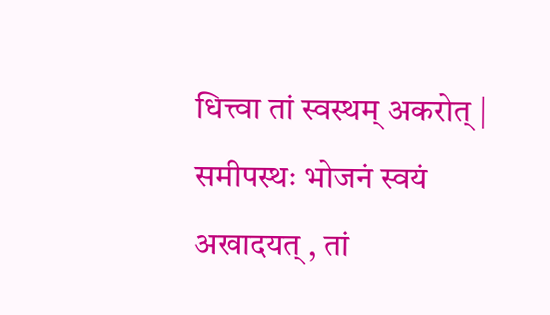धित्त्वा तां स्वस्थम् अकरोत् | समीपस्थः भोजनं स्वयं अखादयत् , तां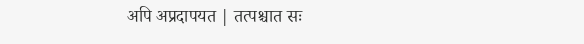अपि अप्रदापयत | तत्पश्चात सः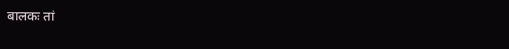बालकः तां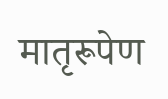मातृरूपेण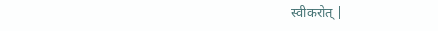स्वीकरोत् |